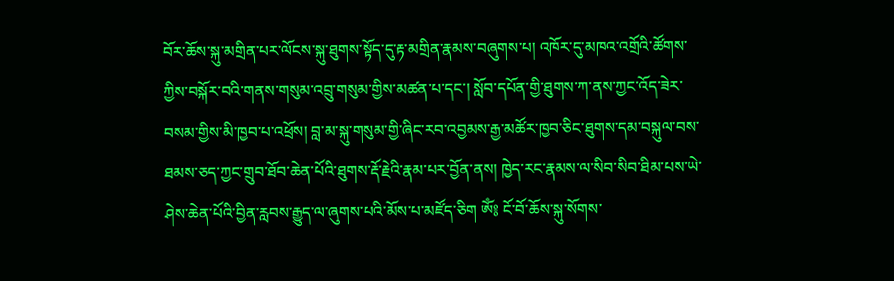བོར་ཆོས་སྐུ་མགྲིན་པར་ལོངས་སྐུ་ཐུགས་སྟོད་དུ་རྟ་མགྲིན་རྣམས་བཞུགས་པ། འཁོར་དུ་མཁའ་འགྲོའི་ཚོགས་ཀྱིས་བསྐོར་བའི་གནས་གསུམ་འབྲུ་གསུམ་གྱིས་མཚན་པ་དང་། སློབ་དཔོན་གྱི་ཐུགས་ཀ་ནས་ཀྱང་འོད་ཟེར་བསམ་གྱིས་མི་ཁྱབ་པ་འཕྲོས། བླ་མ་སྐུ་གསུམ་གྱི་ཞིང་རབ་འབྱམས་རྒྱ་མཚོར་ཁྱབ་ཅིང་ཐུགས་དམ་བསྐུལ་བས་ཐམས་ཅད་ཀྱང་གྲུབ་ཐོབ་ཆེན་པོའི་ཐུགས་རྡོ་རྗེའི་རྣམ་པར་བྱོན་ནས། ཁྱེད་རང་རྣམས་ལ་སིབ་སིབ་ཐིམ་པས་ཡེ་ཤེས་ཆེན་པོའི་བྱིན་རླབས་རྒྱུད་ལ་ཞུགས་པའི་མོས་པ་མཛོད་ཅིག ཨོཾ༔ ངོ་བོ་ཆོས་སྐུ་སོགས་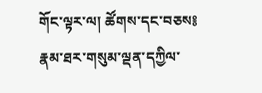གོང་ལྟར་ལ། ཚོགས་དང་བཅས༔ རྣམ་ཐར་གསུམ་ལྡན་དཀྱིལ་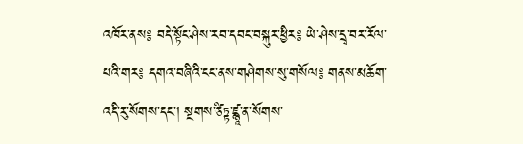འཁོར་ནས༔ བདེ་སྟོང་ཤེས་རབ་དབང་བསྐུར་ཕྱིར༔ ཡེ་ཤེས་དྲྭ་བར་རོལ་པའི་གར༔ དགའ་བཞིའི་ངང་ནས་གཤེགས་སུ་གསོལ༔ གནས་མཆོག་འདི་རུ་སོགས་དང་། སྔགས་ཙིཏྟ་ཛྙཱ་ན་སོགས་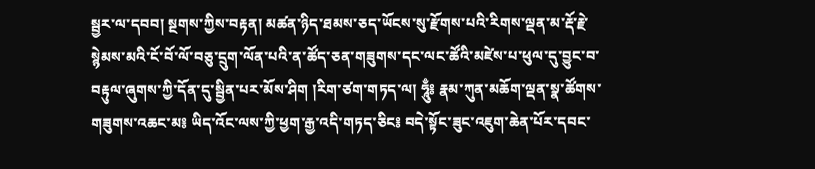སྦྱར་ལ་དབབ། སྔགས་ཀྱིས་བརྟན། མཚན་ཉིད་ཐམས་ཅད་ཡོངས་སུ་རྫོགས་པའི་རིགས་ལྡན་མ་རྡོ་རྗེ་སྙེམས་མའི་ངོ་བོ་ལོ་བཅུ་དྲུག་ལོན་པའི་ན་ཚོད་ཅན་གཟུགས་དང་ལང་ཚོའི་མཛེས་པ་ཕུལ་དུ་བྱུང་བ་བརྟུལ་ཞུགས་ཀྱི་དོན་དུ་སྦྱིན་པར་མོས་ཤིག །རིག་ཙག་གཏད་ལ། ཧཱུྃ༔ རྣམ་ཀུན་མཆོག་ལྡན་སྣ་ཚོགས་གཟུགས་འཆང་མ༔ ཡིད་འོང་ལས་ཀྱི་ཕྱག་རྒྱ་འདི་གཏད་ཅིང༔ བདེ་སྟོང་ཟུང་འཇུག་ཆེན་པོར་དབང་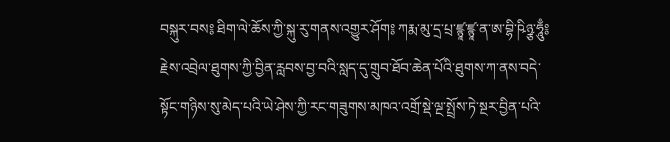བསྐུར་བས༔ ཐིག་ལེ་ཆོས་ཀྱི་སྐུ་རུ་གནས་འགྱུར་ཤོག༔ ཀརྨ་མུ་དྲ་པྲ་ཛྙཱ་ཛྙཱ་ན་ཨ་བྷི་ཥིཉྩ་ཧཱུྃ༔ རྗེས་འབྲེལ་ཐུགས་ཀྱི་བྱིན་རླབས་བྱ་བའི་སླད་དུ་གྲུབ་ཐོབ་ཆེན་པོའི་ཐུགས་ཀ་ནས་བདེ་སྟོང་གཉིས་སུ་མེད་པའི་ཡེ་ཤེས་ཀྱི་རང་གཟུགས་མཁའ་འགྲོ་སྡེ་ལྔ་སྤྲོས་ཏེ་སྔར་བྱིན་པའི་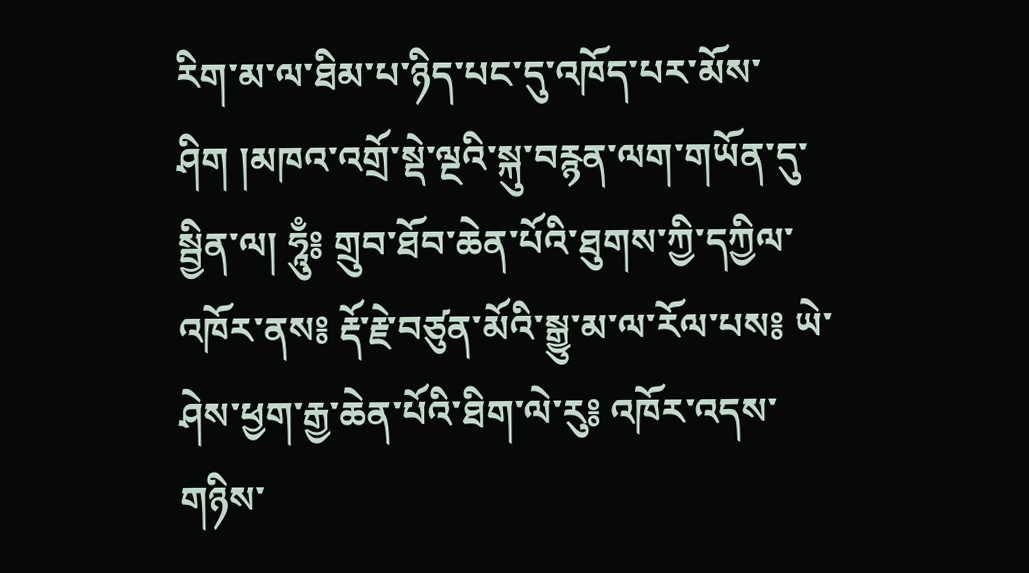རིག་མ་ལ་ཐིམ་པ་ཉིད་པང་དུ་འཁོད་པར་མོས་ཤིག །མཁའ་འགྲོ་སྡེ་ལྔའི་སྐུ་བརྙན་ལག་གཡོན་དུ་སྦྱིན་ལ། ཧཱུྃ༔ གྲུབ་ཐོབ་ཆེན་པོའི་ཐུགས་ཀྱི་དཀྱིལ་འཁོར་ནས༔ རྡོ་རྗེ་བཙུན་མོའི་སྒྱུ་མ་ལ་རོལ་པས༔ ཡེ་ཤེས་ཕྱག་རྒྱ་ཆེན་པོའི་ཐིག་ལེ་རུ༔ འཁོར་འདས་གཉིས་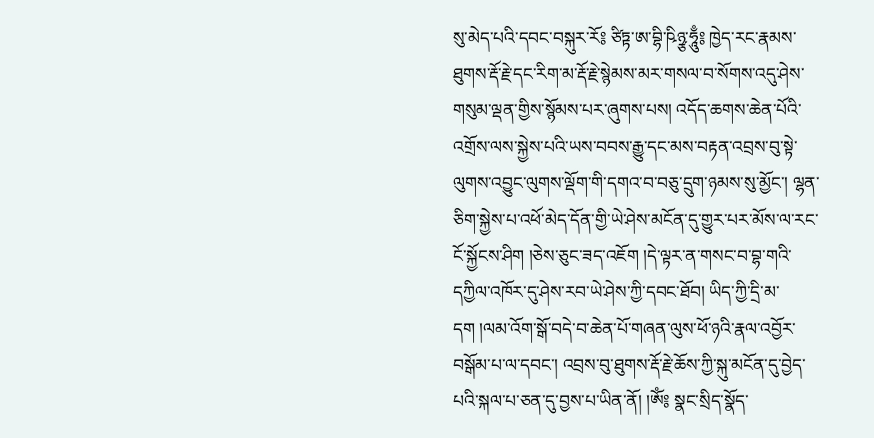སུ་མེད་པའི་དབང་བསྐུར་རོ༔ ཙིཏྟ་ཨ་བྷི་ཥིཉྩ་ཧཱུྃ༔ ཁྱེད་རང་རྣམས་ཐུགས་རྡོ་རྗེ་དང་རིག་མ་རྡོ་རྗེ་སྙེམས་མར་གསལ་བ་སོགས་འདུ་ཤེས་གསུམ་ལྡན་གྱིས་སྙོམས་པར་ཞུགས་པས། འདོད་ཆགས་ཆེན་པོའི་འགྲོས་ལས་སྐྱེས་པའི་ཡས་བབས་རྒྱུ་དང་མས་བརྟན་འབྲས་བུ་སྟེ་ལུགས་འབྱུང་ལུགས་ལྡོག་གི་དགའ་བ་བཅུ་དྲུག་ཉམས་སུ་མྱོང་། ལྷན་ཅིག་སྐྱེས་པ་འཕོ་མེད་དོན་གྱི་ཡེ་ཤེས་མངོན་དུ་གྱུར་པར་མོས་ལ་རང་ངོ་སྐྱོངས་ཤིག །ཅེས་ཅུང་ཟད་འཇོག །དེ་ལྟར་ན་གསང་བ་བྷ་གའི་དཀྱིལ་འཁོར་དུ་ཤེས་རབ་ཡེ་ཤེས་ཀྱི་དབང་ཐོབ། ཡིད་ཀྱི་དྲི་མ་དག །ལམ་འོག་སྒོ་བདེ་བ་ཆེན་པོ་གཞན་ལུས་ཕོ་ཉའི་རྣལ་འབྱོར་བསྒོམ་པ་ལ་དབང་། འབྲས་བུ་ཐུགས་རྡོ་རྗེ་ཆོས་ཀྱི་སྐུ་མངོན་དུ་བྱེད་པའི་སྐལ་པ་ཅན་དུ་བྱས་པ་ཡིན་ནོ། །ཨོཾ༔ སྣང་སྲིད་སྣོད་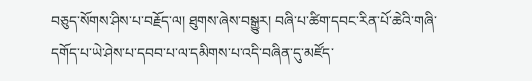བཅུད་སོགས་ཤིས་པ་བརྗོད་ལ། ཐུགས་ཞེས་བསྒྱུར། བཞི་པ་ཚིག་དབང་རིན་པོ་ཆེའི་གཞི་དགོད་པ་ཡེ་ཤེས་པ་དབབ་པ་ལ་དམིགས་པ་འདི་བཞིན་དུ་མཛོད་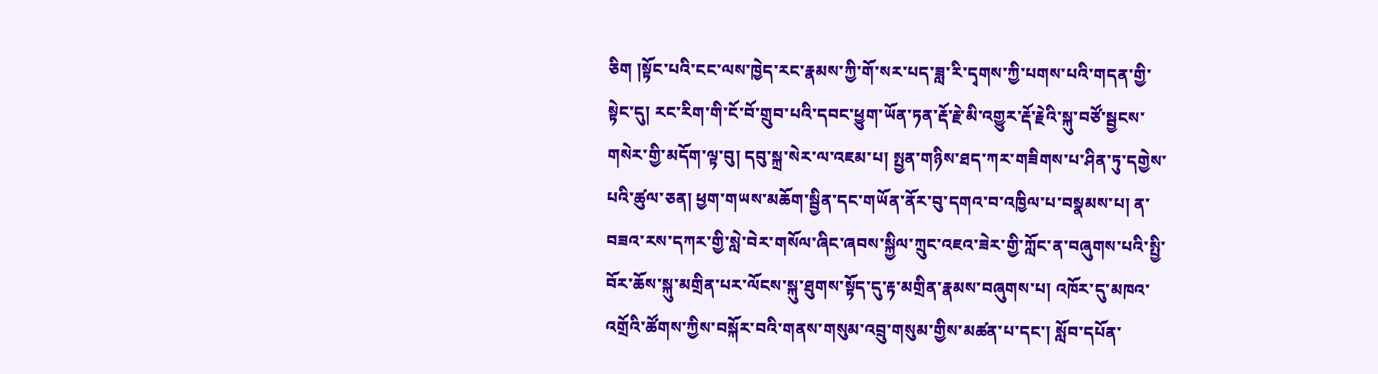ཅིག །སྟོང་པའི་ངང་ལས་ཁྱེད་རང་རྣམས་ཀྱི་གོ་སར་པད་ཟླ་རི་དྭགས་ཀྱི་པགས་པའི་གདན་གྱི་སྟེང་དུ། རང་རིག་གི་ངོ་བོ་གྲུབ་པའི་དབང་ཕྱུག་ཡོན་ཏན་རྡོ་རྗེ་མི་འགྱུར་རྡོ་རྗེའི་སྐུ་བཙོ་སྦྱངས་གསེར་གྱི་མདོག་ལྟ་བུ། དབུ་སྐྲ་སེར་ལ་འཇམ་པ། སྤྱན་གཉིས་ཐད་ཀར་གཟིགས་པ་ཤིན་ཏུ་དགྱེས་པའི་ཚུལ་ཅན། ཕྱག་གཡས་མཆོག་སྦྱིན་དང་གཡོན་ནོར་བུ་དགའ་བ་འཁྱིལ་པ་བསྣམས་པ། ན་བཟའ་རས་དཀར་གྱི་སླེ་བེར་གསོལ་ཞིང་ཞབས་སྐྱིལ་ཀྲུང་འཇའ་ཟེར་གྱི་ཀློང་ན་བཞུགས་པའི་སྤྱི་བོར་ཆོས་སྐུ་མགྲིན་པར་ལོངས་སྐུ་ཐུགས་སྟོད་དུ་རྟ་མགྲིན་རྣམས་བཞུགས་པ། འཁོར་དུ་མཁའ་འགྲོའི་ཚོགས་ཀྱིས་བསྐོར་བའི་གནས་གསུམ་འབྲུ་གསུམ་གྱིས་མཚན་པ་དང་། སློབ་དཔོན་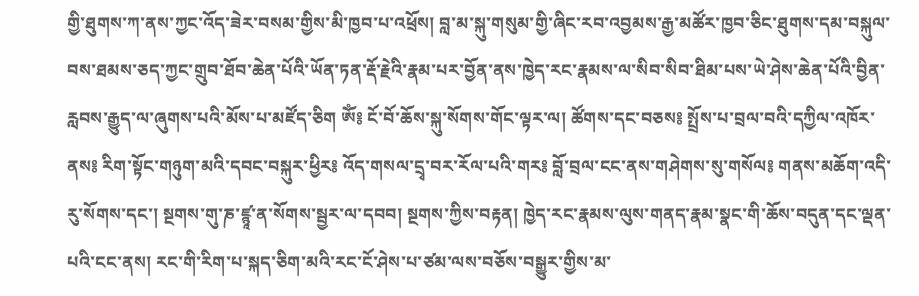གྱི་ཐུགས་ཀ་ནས་ཀྱང་འོད་ཟེར་བསམ་གྱིས་མི་ཁྱབ་པ་འཕྲོས། བླ་མ་སྐུ་གསུམ་གྱི་ཞིང་རབ་འབྱམས་རྒྱ་མཚོར་ཁྱབ་ཅིང་ཐུགས་དམ་བསྐུལ་བས་ཐམས་ཅད་ཀྱང་གྲུབ་ཐོབ་ཆེན་པོའི་ཡོན་ཏན་རྡོ་རྗེའི་རྣམ་པར་བྱོན་ནས་ཁྱེད་རང་རྣམས་ལ་སིབ་སིབ་ཐིམ་པས་ཡེ་ཤེས་ཆེན་པོའི་བྱིན་རླབས་རྒྱུད་ལ་ཞུགས་པའི་མོས་པ་མཛོད་ཅིག ཨོཾ༔ ངོ་བོ་ཆོས་སྐུ་སོགས་གོང་ལྟར་ལ། ཚོགས་དང་བཅས༔ སྤྲོས་པ་བྲལ་བའི་དཀྱིལ་འཁོར་ནས༔ རིག་སྟོང་གཉུག་མའི་དབང་བསྐུར་ཕྱིར༔ འོད་གསལ་དྲྭ་བར་རོལ་པའི་གར༔ བློ་བྲལ་ངང་ནས་གཤེགས་སུ་གསོལ༔ གནས་མཆོག་འདི་རུ་སོགས་དང་། སྔགས་གུ་ཎ་ཛྙཱ་ན་སོགས་སྦྱར་ལ་དབབ། སྔགས་ཀྱིས་བརྟན། ཁྱེད་རང་རྣམས་ལུས་གནད་རྣམ་སྣང་གི་ཆོས་བདུན་དང་ལྡན་པའི་ངང་ནས། རང་གི་རིག་པ་སྐད་ཅིག་མའི་རང་ངོ་ཤེས་པ་ཙམ་ལས་བཅོས་བསྒྱུར་གྱིས་མ་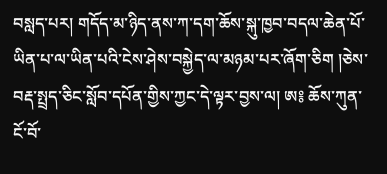བསླད་པར། གདོད་མ་ཉིད་ནས་ཀ་དག་ཆོས་སྐུ་ཁྱབ་བདལ་ཆེན་པོ་ཡིན་པ་ལ་ཡིན་པའི་ངེས་ཤེས་བསྐྱེད་ལ་མཉམ་པར་ཞོག་ཅིག །ཅེས་བརྡ་སྤྲད་ཅིང་སློབ་དཔོན་གྱིས་ཀྱང་དེ་ལྟར་བྱས་ལ། ཨ༔ ཆོས་ཀུན་ངོ་བོ་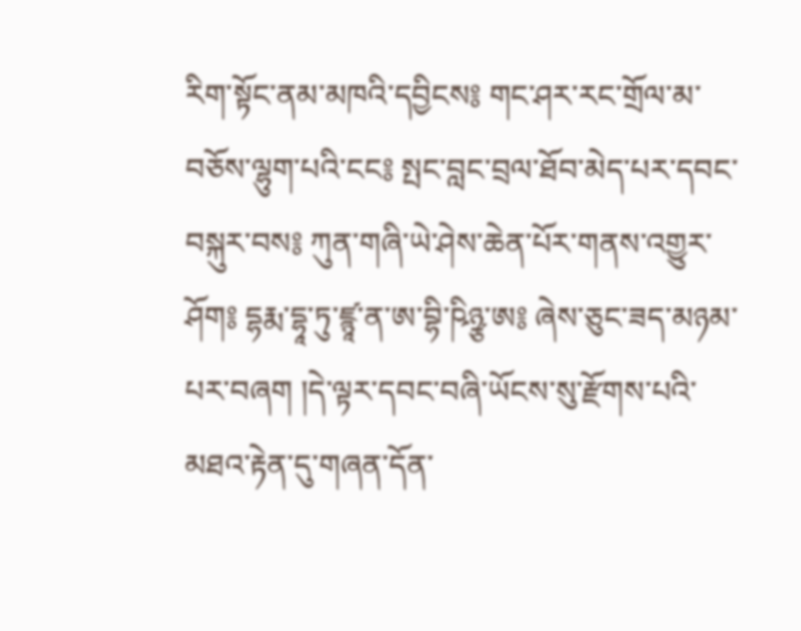རིག་སྟོང་ནམ་མཁའི་དབྱིངས༔ གང་ཤར་རང་གྲོལ་མ་བཅོས་ལྷུག་པའི་ངང༔ སྤང་བླང་བྲལ་ཐོབ་མེད་པར་དབང་བསྐུར་བས༔ ཀུན་གཞི་ཡེ་ཤེས་ཆེན་པོར་གནས་འགྱུར་ཤོག༔ དྷརྨ་དྷཱ་ཏུ་ཛྙཱ་ན་ཨ་བྷི་ཥིཉྩ་ཨ༔ ཞེས་ཅུང་ཟད་མཉམ་པར་བཞག །དེ་ལྟར་དབང་བཞི་ཡོངས་སུ་རྫོགས་པའི་མཐའ་རྟེན་དུ་གཞན་དོན་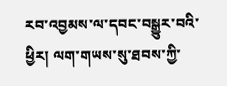རབ་འབྱམས་ལ་དབང་བསྒྱུར་བའི་ཕྱིར། ལག་གཡས་སུ་ཐབས་ཀྱི་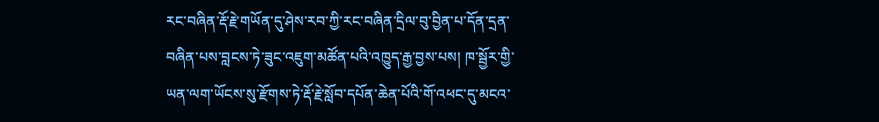རང་བཞིན་རྡོ་རྗེ་གཡོན་དུ་ཤེས་རབ་ཀྱི་རང་བཞིན་དྲིལ་བུ་བྱིན་པ་དོན་དྲན་བཞིན་པས་བླངས་ཏེ་ཟུང་འཇུག་མཚོན་པའི་འཁྱུད་རྒྱ་བྱས་པས། ཁ་སྦྱོར་གྱི་ཡན་ལག་ཡོངས་སུ་རྫོགས་ཏེ་རྡོ་རྗེ་སློབ་དཔོན་ཆེན་པོའི་གོ་འཕང་དུ་མངའ་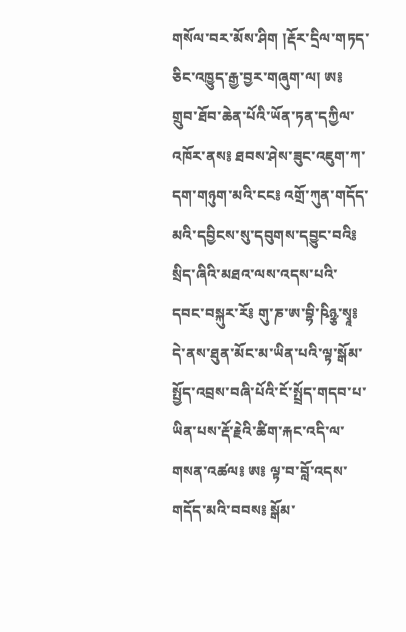གསོལ་བར་མོས་ཤིག །རྡོར་དྲིལ་གཏད་ཅིང་འཁྱུད་རྒྱ་བྱར་གཞུག་ལ། ཨ༔ གྲུབ་ཐོབ་ཆེན་པོའི་ཡོན་ཏན་དཀྱིལ་འཁོར་ནས༔ ཐབས་ཤེས་ཟུང་འཇུག་ཀ་དག་གཉུག་མའི་ངང༔ འགྲོ་ཀུན་གདོད་མའི་དབྱིངས་སུ་དབུགས་དབྱུང་བའི༔ སྲིད་ཞིའི་མཐའ་ལས་འདས་པའི་དབང་བསྐུར་རོ༔ གུ་ཎ་ཨ་བྷི་ཥིཉྩ་སྭཱ༔ དེ་ནས་ཐུན་མོང་མ་ཡིན་པའི་ལྟ་སྒོམ་སྤྱོད་འབྲས་བཞི་པོའི་ངོ་སྤྲོད་གདབ་པ་ཡིན་པས་རྡོ་རྗེའི་ཚིག་རྐང་འདི་ལ་གསན་འཚལ༔ ཨ༔ ལྟ་བ་བློ་འདས་གདོད་མའི་བབས༔ སྒོམ་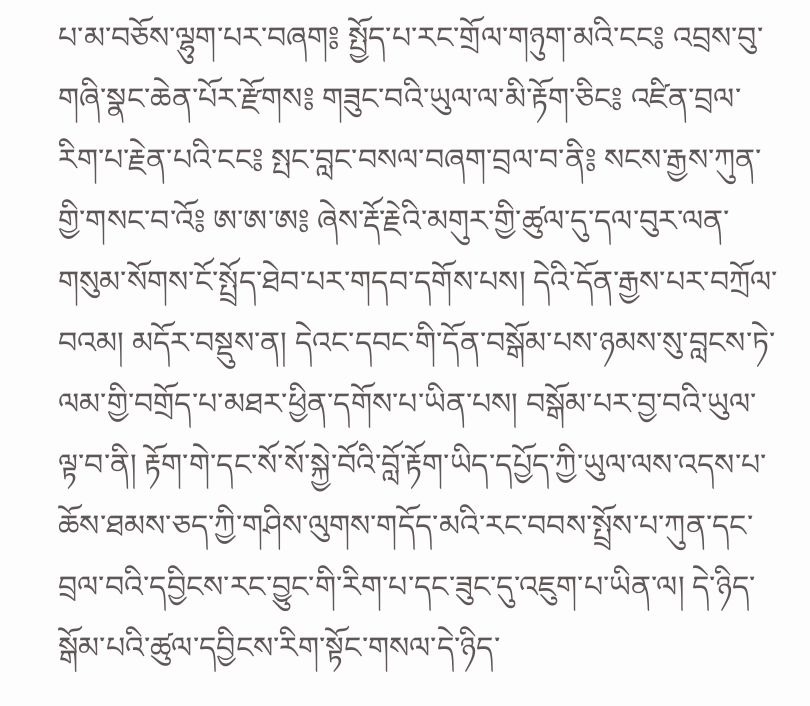པ་མ་བཅོས་ལྷུག་པར་བཞག༔ སྤྱོད་པ་རང་གྲོལ་གཉུག་མའི་ངང༔ འབྲས་བུ་གཞི་སྣང་ཆེན་པོར་རྫོགས༔ གཟུང་བའི་ཡུལ་ལ་མི་རྟོག་ཅིང༔ འཛིན་བྲལ་རིག་པ་རྗེན་པའི་ངང༔ སྤང་བླང་བསལ་བཞག་བྲལ་བ་ནི༔ སངས་རྒྱས་ཀུན་གྱི་གསང་བ་འོ༔ ཨ་ཨ་ཨ༔ ཞེས་རྡོ་རྗེའི་མགུར་གྱི་ཚུལ་དུ་དལ་བུར་ལན་གསུམ་སོགས་ངོ་སྤྲོད་ཐེབ་པར་གདབ་དགོས་པས། དེའི་དོན་རྒྱས་པར་བཀྲོལ་བའམ། མདོར་བསྡུས་ན། དེའང་དབང་གི་དོན་བསྒོམ་པས་ཉམས་སུ་བླངས་ཏེ་ལམ་གྱི་བགྲོད་པ་མཐར་ཕྱིན་དགོས་པ་ཡིན་པས། བསྒོམ་པར་བྱ་བའི་ཡུལ་ལྟ་བ་ནི། རྟོག་གེ་དང་སོ་སོ་སྐྱེ་བོའི་བློ་རྟོག་ཡིད་དཔྱོད་ཀྱི་ཡུལ་ལས་འདས་པ་ཆོས་ཐམས་ཅད་ཀྱི་གཤིས་ལུགས་གདོད་མའི་རང་བབས་སྤྲོས་པ་ཀུན་དང་བྲལ་བའི་དབྱིངས་རང་བྱུང་གི་རིག་པ་དང་ཟུང་དུ་འཇུག་པ་ཡིན་ལ། དེ་ཉིད་སྒོམ་པའི་ཚུལ་དབྱིངས་རིག་སྟོང་གསལ་དེ་ཉིད་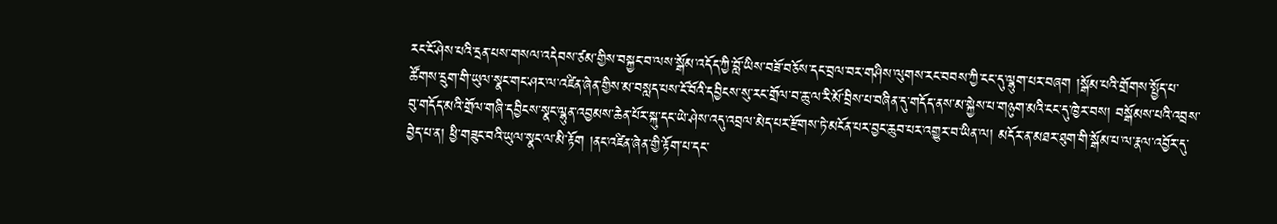རང་ངོ་ཤེས་པའི་དྲན་པས་གསལ་འདེབས་ཙམ་གྱིས་བསྐྱང་བ་ལས་སྒོམ་འདོད་ཀྱི་བློ་ཡིས་བཟོ་བཅོས་དང་བྲལ་བར་གཤིས་ལུགས་རང་བབས་ཀྱི་ངང་དུ་ལྷུག་པར་བཞག །སྒོམ་པའི་གྲོགས་སྤྱོད་པ་ཚོགས་དྲུག་གི་ཡུལ་སྣང་གང་ཤར་ལ་འཛིན་ཞེན་གྱིས་མ་བསླད་པས་ངོ་བོའི་དབྱིངས་སུ་རང་གྲོལ་བ་ཆུ་ལ་རི་མོ་བྲིས་པ་བཞིན་དུ་གདོད་ནས་མ་སྐྱེས་པ་གཉུག་མའི་ངང་དུ་ཁྱེར་བས། བསྒོམས་པའི་འབྲས་བུ་གདོད་མའི་གྲོལ་གཞི་དབྱིངས་སྣང་ལྷུན་འབྱམས་ཆེན་པོར་སྐུ་དང་ཡེ་ཤེས་འདུ་འབྲལ་མེད་པར་རྫོགས་ཏེ་མངོན་པར་བྱང་ཆུབ་པར་འགྱུར་བ་ཡིན་ལ། མདོར་ན་མཐར་ཐུག་གི་སྒོམ་པ་ལ་རྣལ་འབྱོར་དུ་བྱེད་པ་ན། ཕྱི་གཟུང་བའི་ཡུལ་སྣང་ལ་མི་རྟོག །ནང་འཛིན་ཞེན་གྱི་རྟོག་པ་དང་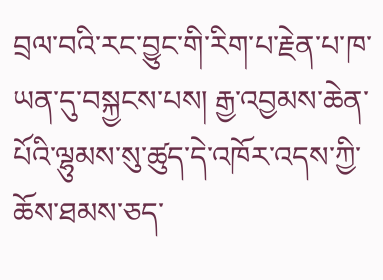བྲལ་བའི་རང་བྱུང་གི་རིག་པ་རྗེན་པ་ཁ་ཡན་དུ་བསྐྱངས་པས། རྒྱ་འབྱམས་ཆེན་པོའི་ལྷུམས་སུ་ཚུད་དེ་འཁོར་འདས་ཀྱི་ཆོས་ཐམས་ཅད་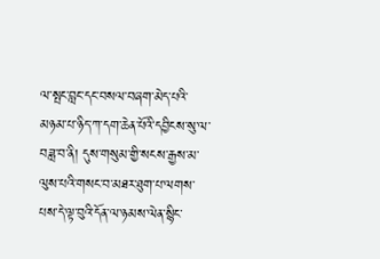ལ་སྤང་བླང་དང་བསལ་བཞག་མེད་པའི་མཉམ་པ་ཉིད་ཀ་དག་ཆེན་པོའི་དབྱིངས་སུ་ལ་བཟླ་བ་ནི། དུས་གསུམ་གྱི་སངས་རྒྱས་མ་ལུས་པའི་གསང་བ་མཐར་ཐུག་པ་ལགས་པས་དེ་ལྟ་བུའི་དོན་ལ་ཉམས་ལེན་སྙིང་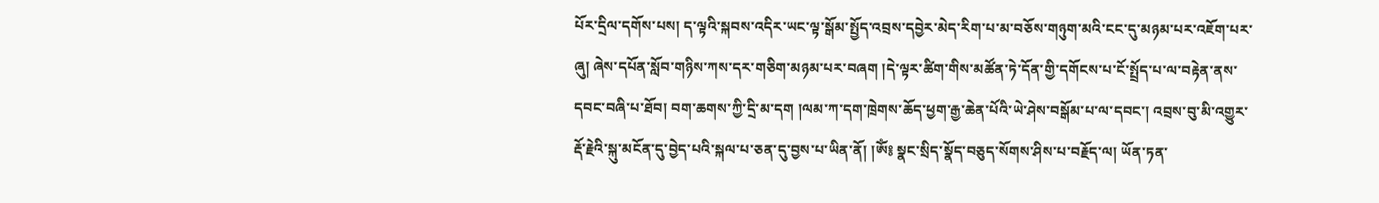པོར་དྲིལ་དགོས་པས། ད་ལྟའི་སྐབས་འདིར་ཡང་ལྟ་སྒོམ་སྤྱོད་འབྲས་དབྱེར་མེད་རིག་པ་མ་བཅོས་གཉུག་མའི་ངང་དུ་མཉམ་པར་འཇོག་པར་ཞུ། ཞེས་དཔོན་སློབ་གཉིས་ཀས་དར་གཅིག་མཉམ་པར་བཞག །དེ་ལྟར་ཚིག་གིས་མཚོན་ཏེ་དོན་གྱི་དགོངས་པ་ངོ་སྤྲོད་པ་ལ་བརྟེན་ནས་དབང་བཞི་པ་ཐོབ། བག་ཆགས་ཀྱི་དྲི་མ་དག །ལམ་ཀ་དག་ཁྲེགས་ཆོད་ཕྱག་རྒྱ་ཆེན་པོའི་ཡེ་ཤེས་བསྒོམ་པ་ལ་དབང་། འབྲས་བུ་མི་འགྱུར་རྡོ་རྗེའི་སྐུ་མངོན་དུ་བྱེད་པའི་སྐལ་པ་ཅན་དུ་བྱས་པ་ཡིན་ནོ། །ཨོཾ༔ སྣང་སྲིད་སྣོད་བཅུད་སོགས་ཤིས་པ་བརྗོད་ལ། ཡོན་ཏན་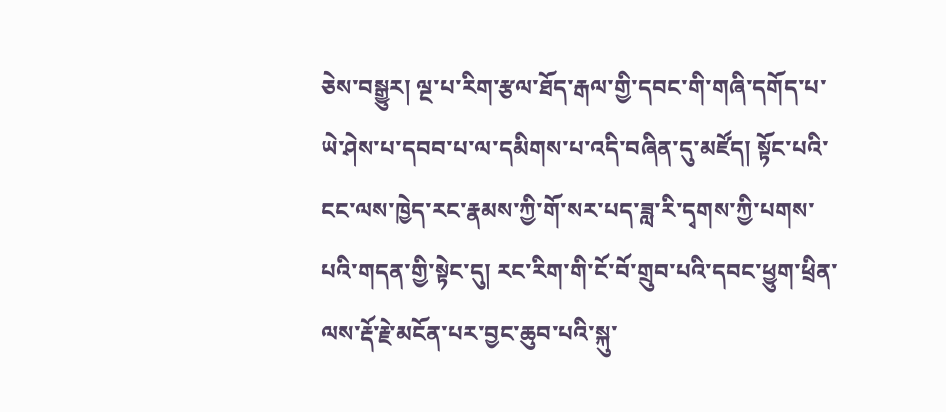ཅེས་བསྒྱུར། ལྔ་པ་རིག་རྩལ་ཐོད་རྒལ་གྱི་དབང་གི་གཞི་དགོད་པ་ཡེ་ཤེས་པ་དབབ་པ་ལ་དམིགས་པ་འདི་བཞིན་དུ་མཛོད། སྟོང་པའི་ངང་ལས་ཁྱེད་རང་རྣམས་ཀྱི་གོ་སར་པད་ཟླ་རི་དྭགས་ཀྱི་པགས་པའི་གདན་གྱི་སྟེང་དུ། རང་རིག་གི་ངོ་བོ་གྲུབ་པའི་དབང་ཕྱུག་ཕྲིན་ལས་རྡོ་རྗེ་མངོན་པར་བྱང་ཆུབ་པའི་སྐུ་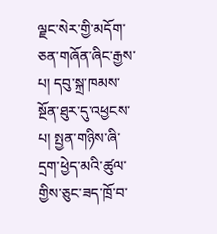ལྗང་སེར་གྱི་མདོག་ཅན་གཞོན་ཞིང་རྒྱས་པ། དབུ་སྐྲ་ཁམས་སྔོན་ཐུར་དུ་འཕྱངས་པ། སྤྱན་གཉིས་ཞི་དྲག་ཕྱེད་མའི་ཚུལ་གྱིས་ཅུང་ཟད་ཁྲོ་བ་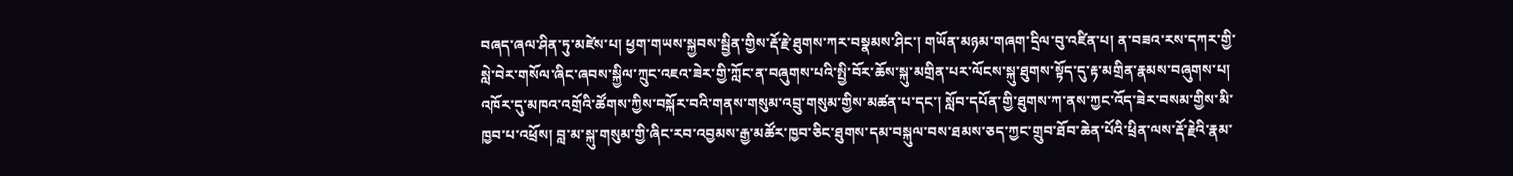བཞད་ཞལ་ཤིན་ཏུ་མཛེས་པ། ཕྱག་གཡས་སྐྱབས་སྦྱིན་གྱིས་རྡོ་རྗེ་ཐུགས་ཀར་བསྣམས་ཤིང་། གཡོན་མཉམ་གཞག་དྲིལ་བུ་འཛིན་པ། ན་བཟའ་རས་དཀར་གྱི་སླེ་བེར་གསོལ་ཞིང་ཞབས་སྐྱིལ་ཀྲུང་འཇའ་ཟེར་གྱི་ཀློང་ན་བཞུགས་པའི་སྤྱི་བོར་ཆོས་སྐུ་མགྲིན་པར་ལོངས་སྐུ་ཐུགས་སྟོད་དུ་རྟ་མགྲིན་རྣམས་བཞུགས་པ། འཁོར་དུ་མཁའ་འགྲོའི་ཚོགས་ཀྱིས་བསྐོར་བའི་གནས་གསུམ་འབྲུ་གསུམ་གྱིས་མཚན་པ་དང་། སློབ་དཔོན་གྱི་ཐུགས་ཀ་ནས་ཀྱང་འོད་ཟེར་བསམ་གྱིས་མི་ཁྱབ་པ་འཕྲོས། བླ་མ་སྐུ་གསུམ་གྱི་ཞིང་རབ་འབྱམས་རྒྱ་མཚོར་ཁྱབ་ཅིང་ཐུགས་དམ་བསྐུལ་བས་ཐམས་ཅད་ཀྱང་གྲུབ་ཐོབ་ཆེན་པོའི་ཕྲིན་ལས་རྡོ་རྗེའི་རྣམ་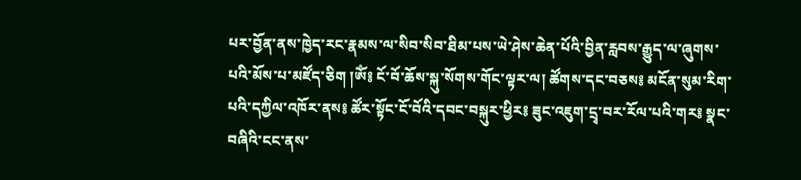པར་བྱོན་ནས་ཁྱེད་རང་རྣམས་ལ་སིབ་སིབ་ཐིམ་པས་ཡེ་ཤེས་ཆེན་པོའི་བྱིན་རླབས་རྒྱུད་ལ་ཞུགས་པའི་མོས་པ་མཛོད་ཅིག །ཨོཾ༔ ངོ་བོ་ཆོས་སྐུ་སོགས་གོང་ལྟར་ལ། ཚོགས་དང་བཅས༔ མངོན་སུམ་རིག་པའི་དཀྱིལ་འཁོར་ནས༔ ཚོར་སྟོང་ངོ་བོའི་དབང་བསྐུར་ཕྱིར༔ ཟུང་འཇུག་དྲྭ་བར་རོལ་པའི་གར༔ སྣང་བཞིའི་ངང་ནས་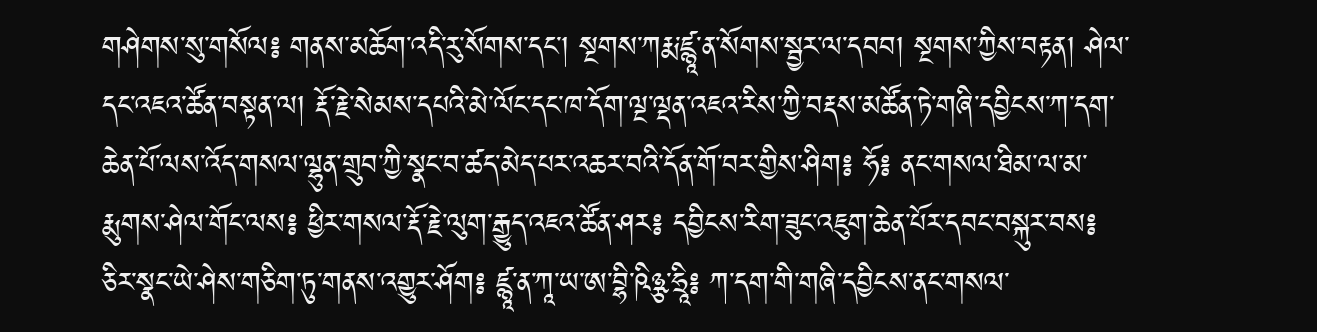གཤེགས་སུ་གསོལ༔ གནས་མཆོག་འདི་རུ་སོགས་དང་། སྔགས་ཀརྨ་ཛྙཱ་ན་སོགས་སྦྱར་ལ་དབབ། སྔགས་ཀྱིས་བརྟན། ཤེལ་དང་འཇའ་ཚོན་བསྟན་ལ། རྡོ་རྗེ་སེམས་དཔའི་མེ་ལོང་དང་ཁ་དོག་ལྔ་ལྡན་འཇའ་རིས་ཀྱི་བརྡས་མཚོན་ཏེ་གཞི་དབྱིངས་ཀ་དག་ཆེན་པོ་ལས་འོད་གསལ་ལྷུན་གྲུབ་ཀྱི་སྣང་བ་ཚད་མེད་པར་འཆར་བའི་དོན་གོ་བར་གྱིས་ཤིག༔ ཧོ༔ ནང་གསལ་ཐིམ་ལ་མ་རྨུགས་ཤེལ་གོང་ལས༔ ཕྱིར་གསལ་རྡོ་རྗེ་ལུག་རྒྱུད་འཇའ་ཚོན་ཤར༔ དབྱིངས་རིག་ཟུང་འཇུག་ཆེན་པོར་དབང་བསྐུར་བས༔ ཅིར་སྣང་ཡེ་ཤེས་གཅིག་ཏུ་གནས་འགྱུར་ཤོག༔ ཛྙཱ་ན་ཀཱ་ཡ་ཨ་བྷི་ཥིཉྩ་ཧྲཱི༔ ཀ་དག་གི་གཞི་དབྱིངས་ནང་གསལ་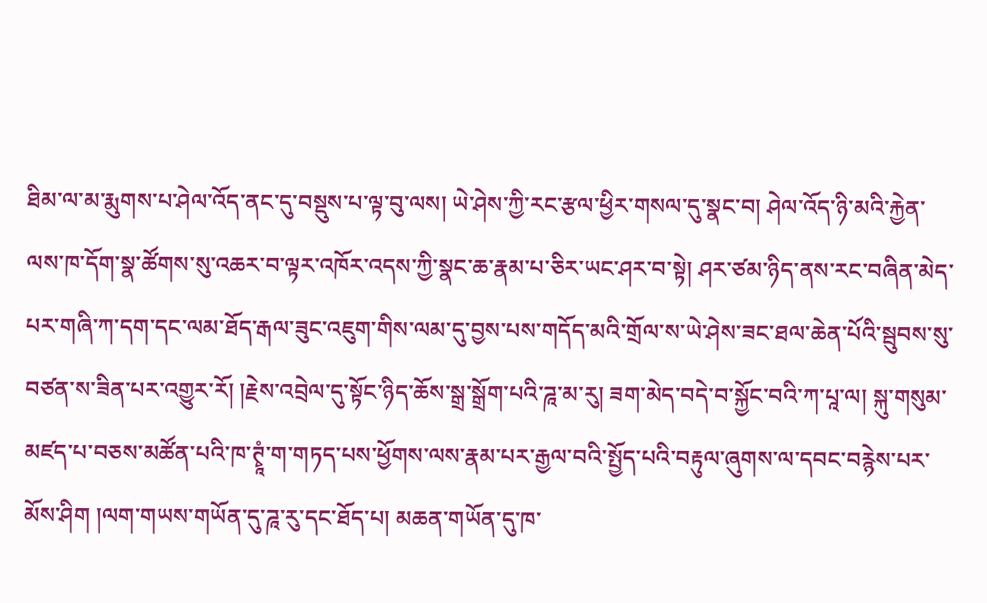ཐིམ་ལ་མ་རྨུགས་པ་ཤེལ་འོད་ནང་དུ་བསྡུས་པ་ལྟ་བུ་ལས། ཡེ་ཤེས་ཀྱི་རང་རྩལ་ཕྱིར་གསལ་དུ་སྣང་བ། ཤེལ་འོད་ཉི་མའི་རྐྱེན་ལས་ཁ་དོག་སྣ་ཚོགས་སུ་འཆར་བ་ལྟར་འཁོར་འདས་ཀྱི་སྣང་ཆ་རྣམ་པ་ཅིར་ཡང་ཤར་བ་སྟེ། ཤར་ཙམ་ཉིད་ནས་རང་བཞིན་མེད་པར་གཞི་ཀ་དག་དང་ལམ་ཐོད་རྒལ་ཟུང་འཇུག་གིས་ལམ་དུ་བྱས་པས་གདོད་མའི་གྲོལ་ས་ཡེ་ཤེས་ཟང་ཐལ་ཆེན་པོའི་སྦུབས་སུ་བཙན་ས་ཟིན་པར་འགྱུར་རོ། །རྗེས་འབྲེལ་དུ་སྟོང་ཉིད་ཆོས་སྒྲ་སྒྲོག་པའི་ཌཱ་མ་རུ། ཟག་མེད་བདེ་བ་སྐྱོང་བའི་ཀ་པཱ་ལ། སྐུ་གསུམ་མཛད་པ་བཅས་མཚོན་པའི་ཁ་ཊྭཱཾ་ག་གཏད་པས་ཕྱོགས་ལས་རྣམ་པར་རྒྱལ་བའི་སྤྱོད་པའི་བརྟུལ་ཞུགས་ལ་དབང་བརྙེས་པར་མོས་ཤིག །ལག་གཡས་གཡོན་དུ་ཌཱ་རུ་དང་ཐོད་པ། མཆན་གཡོན་དུ་ཁ་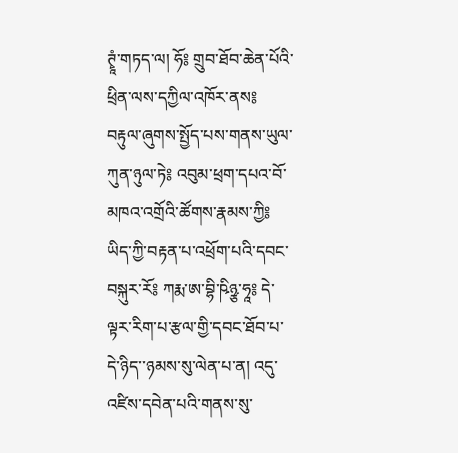ཊྭཱཾ་གཏད་ལ། ཧོ༔ གྲུབ་ཐོབ་ཆེན་པོའི་ཕྲིན་ལས་དཀྱིལ་འཁོར་ནས༔ བརྟུལ་ཞུགས་སྤྱོད་པས་གནས་ཡུལ་ཀུན་ཉུལ་ཏེ༔ འབུམ་ཕྲག་དཔའ་བོ་མཁའ་འགྲོའི་ཚོགས་རྣམས་ཀྱི༔ ཡིད་ཀྱི་བརྟན་པ་འཕྲོག་པའི་དབང་བསྐུར་རོ༔ ཀརྨ་ཨ་བྷི་ཥིཉྩ་ཧཱ༔ དེ་ལྟར་རིག་པ་རྩལ་གྱི་དབང་ཐོབ་པ་དེ་ཉིད་་ཉམས་སུ་ལེན་པ་ན། འདུ་འཛིས་དབེན་པའི་གནས་སུ་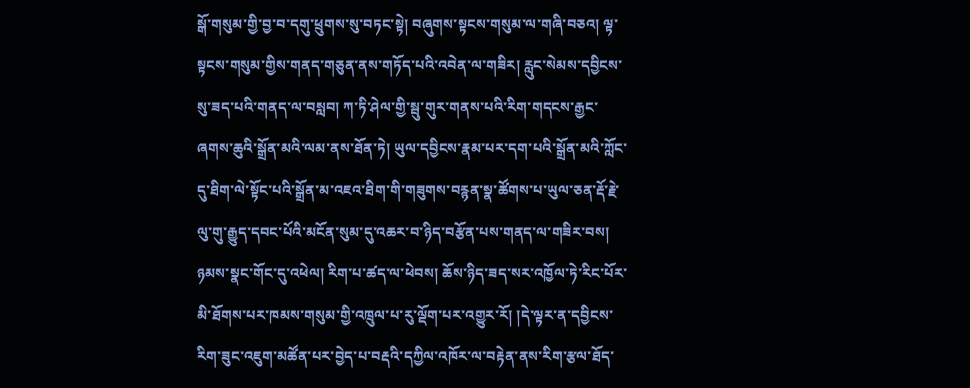སྒོ་གསུམ་གྱི་བྱ་བ་དགུ་ཕྲུགས་སུ་བཏང་སྟེ། བཞུགས་སྟངས་གསུམ་ལ་གཞི་བཅའ། ལྟ་སྟངས་གསུམ་གྱིས་གནད་གཅུན་ནས་གཏོད་པའི་འབེན་ལ་གཟིར། རླུང་སེམས་དབྱིངས་སུ་ཟད་པའི་གནད་ལ་བསླབ། ཀ་ཏི་ཤེལ་གྱི་སྦུ་གུར་གནས་པའི་རིག་གདངས་རྒྱང་ཞགས་ཆུའི་སྒྲོན་མའི་ལམ་ནས་ཐོན་ཏེ། ཡུལ་དབྱིངས་རྣམ་པར་དག་པའི་སྒྲོན་མའི་ཀློང་དུ་ཐིག་ལེ་སྟོང་པའི་སྒྲོན་མ་འཇའ་ཐིག་གི་གཟུགས་བརྙན་སྣ་ཚོགས་པ་ཡུལ་ཅན་རྡོ་རྗེ་ལུ་གུ་རྒྱུད་དབང་པོའི་མངོན་སུམ་དུ་འཆར་བ་ཉིད་བརྩོན་པས་གནད་ལ་གཟིར་བས། ཉམས་སྣང་གོང་དུ་འཕེལ། རིག་པ་ཚད་ལ་ཕེབས། ཆོས་ཉིད་ཟད་སར་འཁྱོལ་ཏེ་རིང་པོར་མི་ཐོགས་པར་ཁམས་གསུམ་གྱི་འཁྲུལ་པ་རུ་ལྡོག་པར་འགྱུར་རོ། །དེ་ལྟར་ན་དབྱིངས་རིག་ཟུང་འཇུག་མཚོན་པར་བྱེད་པ་བརྡའི་དཀྱིལ་འཁོར་ལ་བརྟེན་ནས་རིག་རྩལ་ཐོད་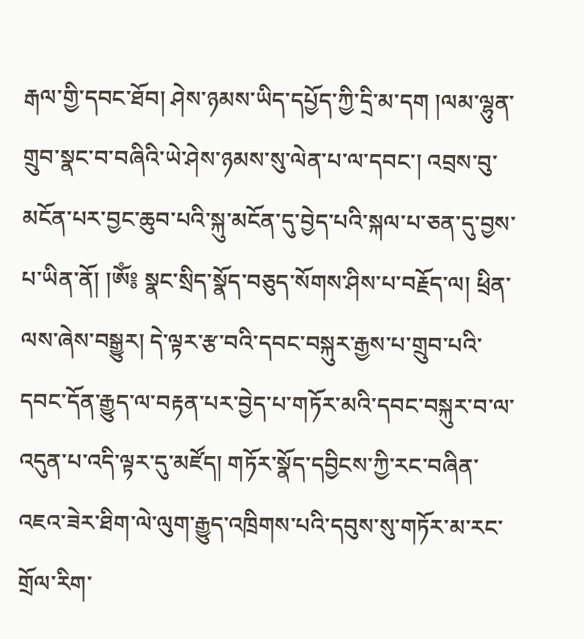རྒལ་གྱི་དབང་ཐོབ། ཤེས་ཉམས་ཡིད་དཔྱོད་ཀྱི་དྲི་མ་དག །ལམ་ལྷུན་གྲུབ་སྣང་བ་བཞིའི་ཡེ་ཤེས་ཉམས་སུ་ལེན་པ་ལ་དབང་། འབྲས་བུ་མངོན་པར་བྱང་ཆུབ་པའི་སྐུ་མངོན་དུ་བྱེད་པའི་སྐལ་པ་ཅན་དུ་བྱས་པ་ཡིན་ནོ། །ཨོཾ༔ སྣང་སྲིད་སྣོད་བཅུད་སོགས་ཤིས་པ་བརྗོད་ལ། ཕྲིན་ལས་ཞེས་བསྒྱུར། དེ་ལྟར་རྩ་བའི་དབང་བསྐུར་རྒྱས་པ་གྲུབ་པའི་དབང་དོན་རྒྱུད་ལ་བརྟན་པར་བྱེད་པ་གཏོར་མའི་དབང་བསྐུར་བ་ལ་འདུན་པ་འདི་ལྟར་དུ་མཛོད། གཏོར་སྣོད་དབྱིངས་ཀྱི་རང་བཞིན་འཇའ་ཟེར་ཐིག་ལེ་ལུག་རྒྱུད་འཁྲིགས་པའི་དབུས་སུ་གཏོར་མ་རང་གྲོལ་རིག་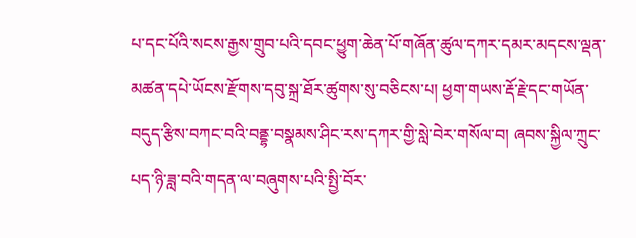པ་དང་པོའི་སངས་རྒྱས་གྲུབ་པའི་དབང་ཕྱུག་ཆེན་པོ་གཞོན་ཚུལ་དཀར་དམར་མདངས་ལྡན་མཚན་དཔེ་ཡོངས་རྫོགས་དབུ་སྐྲ་ཐོར་ཚུགས་སུ་བཅིངས་པ། ཕྱག་གཡས་རྡོ་རྗེ་དང་གཡོན་བདུད་རྩིས་བཀང་བའི་བནྡྷ་བསྣམས་ཤིང་རས་དཀར་གྱི་སླེ་བེར་གསོལ་བ། ཞབས་སྐྱིལ་ཀྲུང་པད་ཉི་ཟླ་བའི་གདན་ལ་བཞུགས་པའི་སྤྱི་བོར་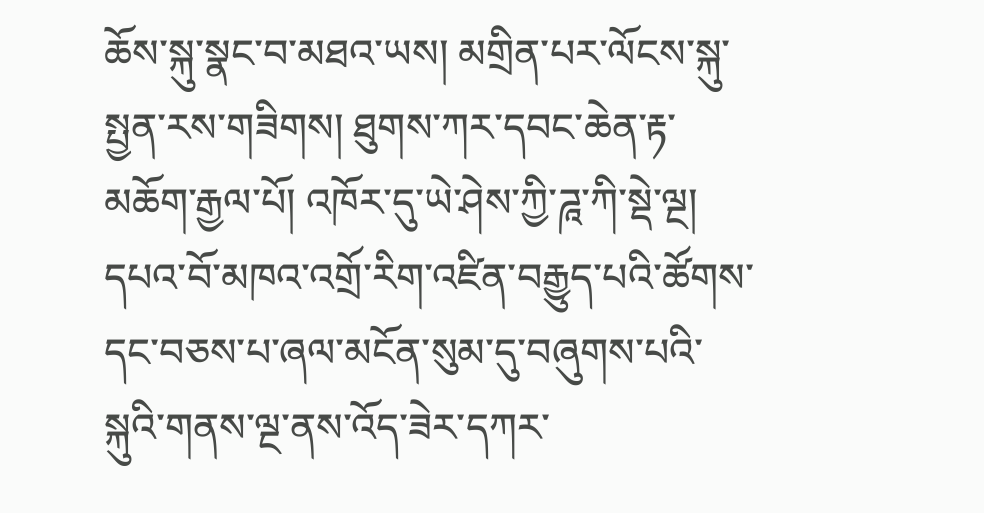ཆོས་སྐུ་སྣང་བ་མཐའ་ཡས། མགྲིན་པར་ལོངས་སྐུ་སྤྱན་རས་གཟིགས། ཐུགས་ཀར་དབང་ཆེན་རྟ་མཆོག་རྒྱལ་པོ། འཁོར་དུ་ཡེ་ཤེས་ཀྱི་ཌཱ་ཀི་སྡེ་ལྔ། དཔའ་བོ་མཁའ་འགྲོ་རིག་འཛིན་བརྒྱུད་པའི་ཚོགས་དང་བཅས་པ་ཞལ་མངོན་སུམ་དུ་བཞུགས་པའི་སྐུའི་གནས་ལྔ་ནས་འོད་ཟེར་དཀར་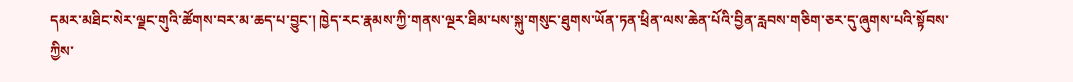དམར་མཐིང་སེར་ལྗང་གུའི་ཚོགས་བར་མ་ཆད་པ་བྱུང་། ཁྱེད་རང་རྣམས་ཀྱི་གནས་ལྔར་ཐིམ་པས་སྐུ་གསུང་ཐུགས་ཡོན་ཏན་ཕྲིན་ལས་ཆེན་པོའི་བྱིན་རླབས་གཅིག་ཅར་དུ་ཞུགས་པའི་སྟོབས་ཀྱིས་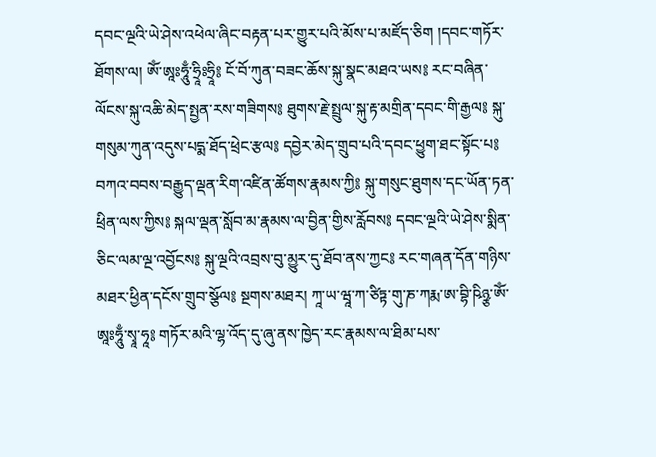དབང་ལྔའི་ཡེ་ཤེས་འཕེལ་ཞིང་བརྟན་པར་གྱུར་པའི་མོས་པ་མཛོད་ཅིག །དབང་གཏོར་ཐོགས་ལ། ཨོཾ་ཨཱཿཧཱུྃ་ཧྲཱིཿཧྲཱི༔ ངོ་བོ་ཀུན་བཟང་ཆོས་སྐུ་སྣང་མཐའ་ཡས༔ རང་བཞིན་ལོངས་སྐུ་འཆི་མེད་སྤྱན་རས་གཟིགས༔ ཐུགས་རྗེ་སྤྲུལ་སྐུ་རྟ་མགྲིན་དབང་གི་རྒྱལ༔ སྐུ་གསུམ་ཀུན་འདུས་པདྨ་ཐོད་ཕྲེང་རྩལ༔ དབྱེར་མེད་གྲུབ་པའི་དབང་ཕྱུག་ཐང་སྟོང་པ༔ བཀའ་བབས་བརྒྱུད་ལྡན་རིག་འཛིན་ཚོགས་རྣམས་ཀྱི༔ སྐུ་གསུང་ཐུགས་དང་ཡོན་ཏན་ཕྲིན་ལས་ཀྱིས༔ སྐལ་ལྡན་སློབ་མ་རྣམས་ལ་བྱིན་གྱིས་རློབས༔ དབང་ལྔའི་ཡེ་ཤེས་སྨིན་ཅིང་ལམ་ལྔ་འབྱོངས༔ སྐུ་ལྔའི་འབྲས་བུ་མྱུར་དུ་ཐོབ་ནས་ཀྱང༔ རང་གཞན་དོན་གཉིས་མཐར་ཕྱིན་དངོས་གྲུབ་སྩོལ༔ སྔགས་མཐར། ཀཱ་ཡ་ཝཱ་ཀ་ཙིཏྟ་གུ་ཎ་ཀརྨ་ཨ་བྷི་ཥིཉྩ་ཨོཾ་ཨཱཿཧཱུྃ་སྭཱ་ཧཱ༔ གཏོར་མའི་ལྷ་འོད་དུ་ཞུ་ནས་ཁྱེད་རང་རྣམས་ལ་ཐིམ་པས་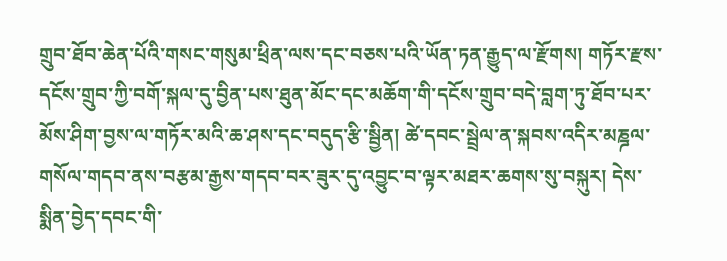གྲུབ་ཐོབ་ཆེན་པོའི་གསང་གསུམ་ཕྲིན་ལས་དང་བཅས་པའི་ཡོན་ཏན་རྒྱུད་ལ་རྫོགས། གཏོར་རྫས་དངོས་གྲུབ་ཀྱི་བགོ་སྐལ་དུ་བྱིན་པས་ཐུན་མོང་དང་མཆོག་གི་དངོས་གྲུབ་བདེ་བླག་ཏུ་ཐོབ་པར་མོས་ཤིག་བྱས་ལ་གཏོར་མའི་ཆ་ཤས་དང་བདུད་རྩི་སྦྱིན། ཚེ་དབང་སྦྲེལ་ན་སྐབས་འདིར་མཎྜལ་གསོལ་གདབ་ནས་བརྩམ་རྒྱས་གདབ་བར་ཟུར་དུ་འབྱུང་བ་ལྟར་མཐར་ཆགས་སུ་བསྐུར། དེས་སྨིན་བྱེད་དབང་གི་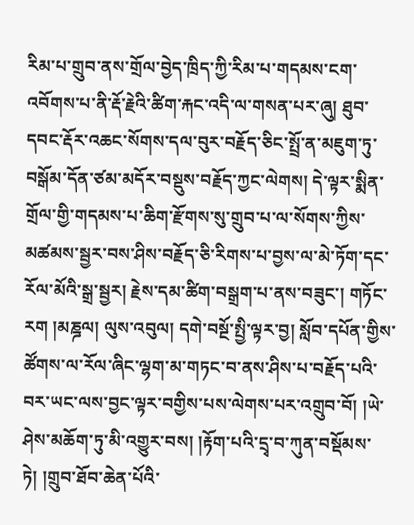རིམ་པ་གྲུབ་ནས་གྲོལ་བྱེད་ཁྲིད་ཀྱི་རིམ་པ་གདམས་ངག་འབོགས་པ་ནི་རྡོ་རྗེའི་ཚིག་རྐང་འདི་ལ་གསན་པར་ཞུ། ཐུབ་དབང་རྡོར་འཆང་སོགས་དལ་བུར་བརྗོད་ཅིང་སྤྲོ་ན་མཇུག་ཏུ་བསྒོམ་དོན་ཙམ་མདོར་བསྡུས་བརྗོད་ཀྱང་ལེགས། དེ་ལྟར་སྨིན་གྲོལ་གྱི་གདམས་པ་ཆིག་རྫོགས་སུ་གྲུབ་པ་ལ་སོགས་ཀྱིས་མཚམས་སྦྱར་བས་ཤིས་བརྗོད་ཅི་རིགས་པ་བྱས་ལ་མེ་ཏོག་དང་རོལ་མོའི་སྒྲ་སྦྱར། རྗེས་དམ་ཚིག་བསྒྲག་པ་ནས་བཟུང་། གཏོང་རག །མཎྜལ། ལུས་འབུལ། དགེ་བསྔོ་སྤྱི་ལྟར་བྱ། སློབ་དཔོན་གྱིས་ཚོགས་ལ་རོལ་ཞིང་ལྷག་མ་གཏང་བ་ནས་ཤིས་པ་བརྗོད་པའི་བར་ཡང་ལས་བྱང་ལྟར་བགྱིས་པས་ལེགས་པར་འགྲུབ་བོ། །ཡེ་ཤེས་མཆོག་ཏུ་མི་འགྱུར་བས། །རྟོག་པའི་དྲྭ་བ་ཀུན་བསྡོམས་ཏེ། །གྲུབ་ཐོབ་ཆེན་པོའི་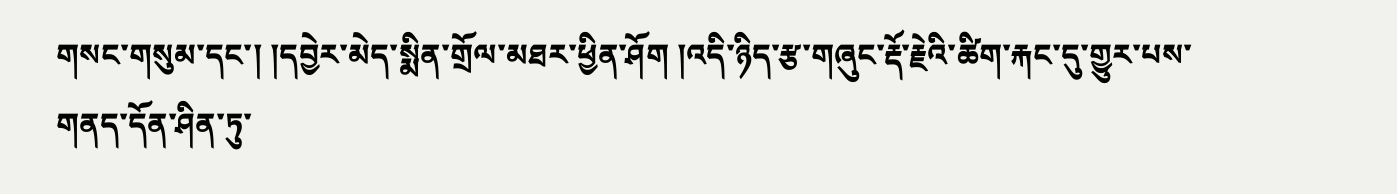གསང་གསུམ་དང་། །དབྱེར་མེད་སྨིན་གྲོལ་མཐར་ཕྱིན་ཤོག །འདི་ཉིད་རྩ་གཞུང་རྡོ་རྗེའི་ཚིག་རྐང་དུ་གྱུར་པས་གནད་དོན་ཤིན་ཏུ་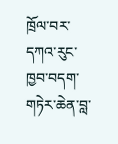ཁྲོལ་བར་དཀའ་རུང་ཁྱབ་བདག་གཏེར་ཆེན་བླ་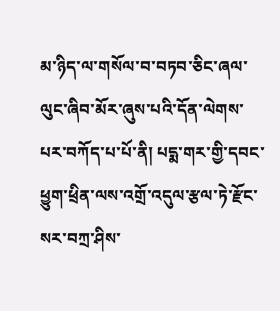མ་ཉིད་ལ་གསོལ་བ་བཏབ་ཅིང་ཞལ་ལུང་ཞིབ་མོར་ཞུས་པའི་དོན་ལེགས་པར་བཀོད་པ་པོ་ནི། པདྨ་གར་གྱི་དབང་ཕྱུག་ཕྲིན་ལས་འགྲོ་འདུལ་རྩལ་ཏེ་རྫོང་སར་བཀྲ་ཤིས་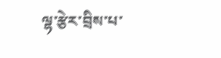ལྷ་རྩེར་བྲིས་པ་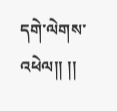དགེ་ལེགས་འཕེལ།། །།